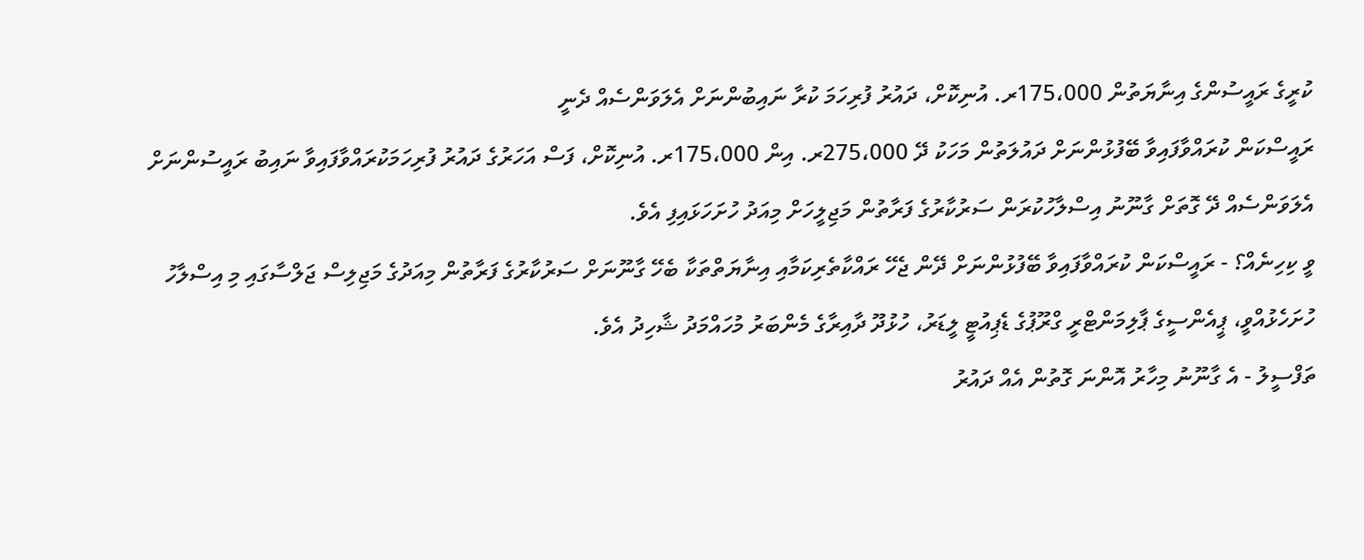ކުރީގެ ރައީސުންގެ އިނާޔަތުން 175،000ރ. އުނިކޮށް، ދައުރު ފުރިހަމަ ކުރާ ނައިބުންނަށް އެލަވަންސެއް ދެނީ
ރައީސްކަން ކުރައްވާފައިވާ ބޭފުޅުންނަށް ދައުލަތުން މަހަކު ދޭ 275،000ރ. އިން 175،000ރ. އުނިކޮށް، ފަސް އަހަރުގެ ދައުރު ފުރިހަމަކުރައްވާފައިވާ ނައިބު ރައީސުންނަށް އެލަވަންސެއް ދޭ ގޮތަށް ގާނޫނު އިސްލާހުކުރަން ސަރުކާރުގެ ފަރާތުން މަޖިލީހަށް މިއަދު ހުށަހަޅައިފި އެވެ.
ވީ ކިހިނެއް؟ - ރައީސްކަން ކުރައްވާފައިވާ ބޭފުޅުންނަށް ދޭން ޖެހޭ ރައްކާތެރިކަމާއި އިނާޔަތްތަކާ ބެހޭ ގާނޫނަށް ސަރުކާރުގެ ފަރާތުން މިއަދުގެ މަޖިލިސް ޖަލްސާގައި މި އިސްލާހު ހުށަހެޅުއްވީ، ޕީއެންސީގެ ޕާލިމަންޓްރީ ގްރޫޕުގެ ޑެޕިއުޓީ ލީޑަރު، ހުޅުދޫ ދާއިރާގެ މެންބަރު މުހައްމަދު ޝާހިދު އެވެ.
ތަފްސީލު - އެ ގާނޫނު މިހާރު އޮންނަ ގޮތުން އެއް ދައުރު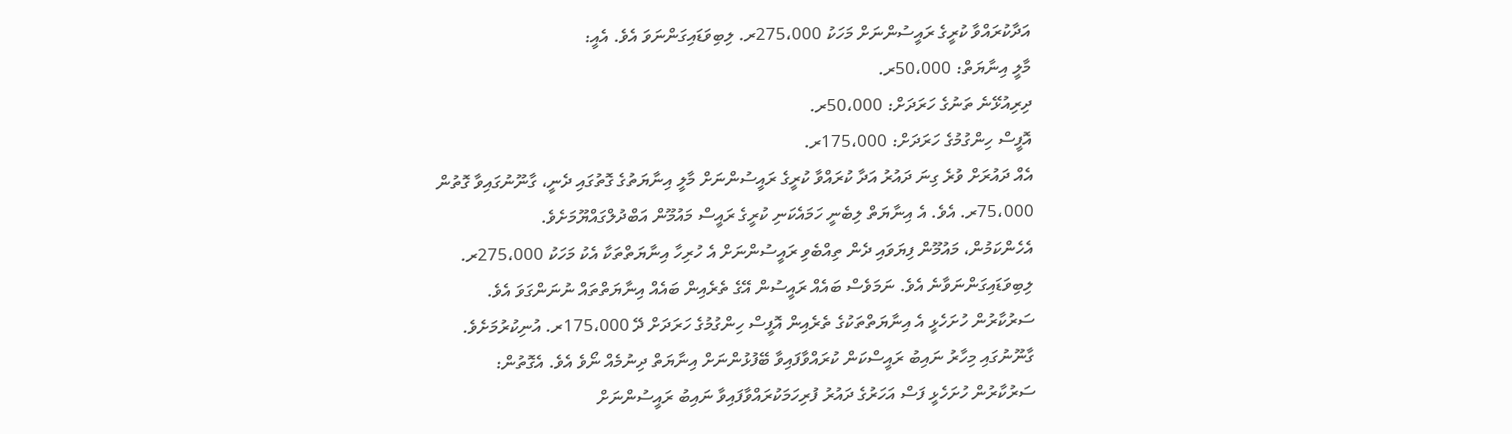އަދާކުރައްވާ ކުރީގެ ރައީސުންނަށް މަހަކު 275،000ރ. ލިބިވަޑައިގަންނަވަ އެވެ. އެއީ:
މާލީ އިނާޔަތް: 50،000ރ.
ދިރިއުޅޭނެ ތަނުގެ ހަރަދަށް: 50،000ރ.
އޮފީސް ހިންގުމުގެ ހަރަދަށް: 175،000ރ.
އެއް ދައުރަށް ވުރެ ގިނަ ދައުރު އަދާ ކުރައްވާ ކުރީގެ ރައީސުންނަށް މާލީ އިނާޔަތުގެ ގޮތުގައި ދެނީ، ގާނޫނުގައިވާ ގޮތުން 75،000ރ. އެވެ. އެ އިނާޔަތް ލިބެނީ ހަމައެކަނި ކުރީގެ ރައީސް މައުމޫން އަބްދުލްގައްޔޫމަށެވެ.
އެހެންކަމުން، މައުމޫން ފިޔަވައި ދެން ތިއްބެވި ރައީސުންނަށް އެ ހުރިހާ އިނާޔަތްތަކާ އެކު މަހަކު 275،000ރ. ލިބިވަޑައިގަންނަވާނެ އެވެ. ނަމަވެސް ބައެއް ރައީސުން އޭގެ ތެރެއިން ބައެއް އިނާޔަތްތައް ނުނަންގަވަ އެވެ.
ސަރުކާރުން ހުށަހެޅީ އެ އިނާޔަތްތަކުގެ ތެރެއިން އޮފީސް ހިންގުމުގެ ހަރަދަށް ދޭ 175،000ރ. އުނިކުރުމަށެވެ.
ގާނޫނުގައި މިހާރު ނައިބު ރައީސްކަން ކުރައްވާފައިވާ ބޭފުޅުންނަށް އިނާޔަތް ދިނުމެއް ނޯވެ އެވެ. އެގޮތުން:
ސަރުކާރުން ހުށަހެޅީ ފަސް އަހަރުގެ ދައުރު ފުރިހަމަކުރައްވާފައިވާ ނައިބު ރައީސުންނަށް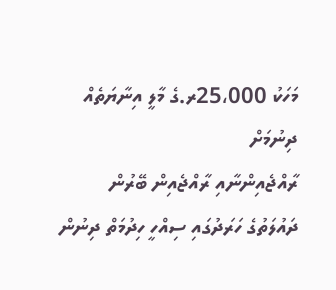މަހަކު 25،000ރ.ގެ މާލީ އިނާޔަތެއް ދިނުމަށް
ރާއްޖެއިންނާއި ރާއްޖެއިން ބޭރުން ދައުލަތުގެ ހަރަދުގައި ސިއްހީ ހިދުމަތް ދިނުން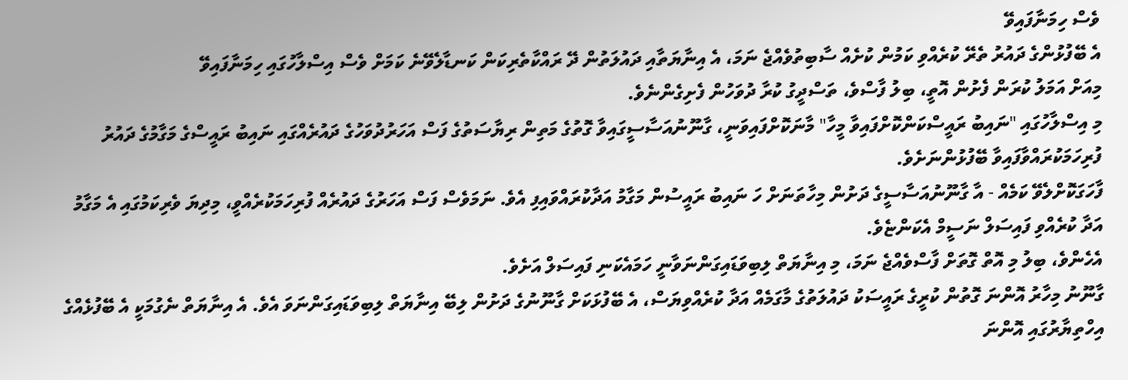ވެސް ހިމަނާފައިވޭ
އެ ބޭފުޅުންގެ ދައުރު ތެރޭ ކުރެއްވި ކަމުން ކުށެއް ސާބިތުވެއްޖެ ނަމަ، އެ އިނާޔަތާއި ދައުލަތުން ދޭ ރައްކާތެރިކަން ކަނޑާލެވޭނެ ކަމަށް ވެސް އިސްލާހުގައި ހިމަނާފައިވޭ
މިއަށް އަމަލު ކުރަން ފެށުން އޮތީ، ބިލު ފާސްވެ، ތަސްދީގު ކުރާ ދުވަހުން ފެށިގެންނެވެ.
މި އިސްލާހުގައި "ނައިބު ރައީސްކަންކޮށްފައިވާ މީހާ" މާނަކޮށްފައިވަނީ، ގާނޫނުއަސާސީގައިވާ ގޮތުގެ މަތިން ރިޔާސަތުގެ ފަސް އަހަރުދުވަހުގެ ދައުރެއްގައި ނައިބު ރައީސްގެ މަގާމުގެ ދައުރު ފުރިހަމަކުރައްވާފައިވާ ބޭފުޅުންނަށެވެ.
ފާހަގަކޮށްލެވޭ ކަމެއް - އާ ގާނޫނުއަސާސީގެ ދަށުން މިހާތަނަށް ހަ ނައިބު ރައީސުން މަގާމު އަދާކުރައްވައިފި އެވެ. ނަމަވެސް ފަސް އަހަރުގެ ދައުރެއް ފުރިހަމަކުރެއްވީ، މިދިޔަ ވެރިކަމުގައި އެ މަގާމު އަދާ ކުރެއްވި ފައިސަލް ނަސީމް އެކަންޏެވެ.
އެހެންވެ، ބިލު މި އޮތް ގޮތަށް ފާސްވެއްޖެ ނަމަ، މި އިނާޔަތް ލިބިވަޑައިގަންނަވާނީ ހަމައެކަނި ފައިސަލް އަށެވެ.
ގާނޫނު މިހާރު އޮންނަ ގޮތުން ކުރީގެ ރައީސަކު ދައުލަތުގެ މާގަމެއް އަދާ ކުރެއްވިޔަސް، އެ ބޭފުޅަކަށް ގާނޫނުގެ ދަށުން ލިބޭ އިނާޔަތް ލިބިވަޑައިގަންނަވަ އެވެ. އެ އިނާޔަތް ނެގުމަކީ އެ ބޭފުޅެއްގެ އިހްތިޔާރުގައި އޮންނަ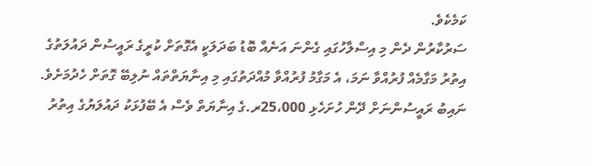ކަމެކެވެ.
ސަރުކާރުން ދެން މި އިސްލާހުގައި ގެންނަ އަނެއް ބޮޑު ބަދަލަކީ އެގޮތަށް ކުރީގެ ރައީސުން ދައުލަތުގެ އިތުރު މަގާމެއް ފުރުއްވާ ނަމަ، އެ މަގާމު ފުރުއްވާ މުއްދަތުގައި މި އިނާޔަތްތައް ނުލިބޭ ގޮތަށް ހެދުމަށެވެ.
ނައިބު ރައީސުންނަށް ދޭން ހުށަހެޅި 25،000ރ.ގެ އިނާޔަތް ވެސް އެ ބޭފުޅަކު ދައުލަޔުގެ އިތުރު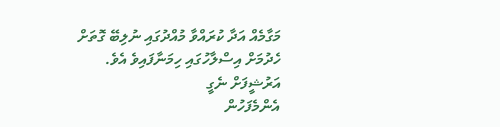މަގާމެއް އަދާ ކުރައްވާ މުއްދުގައި ނުލިބޭ ގޮތަށް ހެދުމަށް އިސްލާހުގައި ހިމަނާފައިވެ އެވެ.
އަރުޝީފަށް ނެގީ
އެންމެފަހުން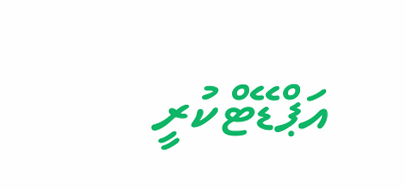އަޕްޑޭޓްކުރީ